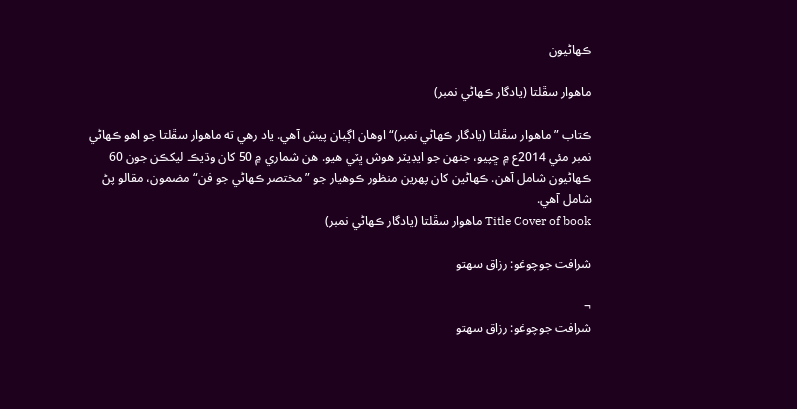ڪھاڻيون

ماهوار سڦلتا (يادگار ڪهاڻي نمبر)

ڪتاب ”ماهوار سڦلتا (يادگار ڪهاڻي نمبر)“ اوهان اڳيان پيش آهي. ياد رهي ته ماهوار سڦلتا جو اهو ڪهاڻي نمبر مئي 2014ع ۾ ڇپيو، جنهن جو ايڊيٽر هوش ڀٽي هيو. هن شماري ۾ 50 کان وڌيڪ ليکڪن جون 60 ڪهاڻيون شامل آهن. ڪهاڻين کان پهرين منظور ڪوهيار جو ”مختصر ڪهاڻي جو فن“ مضمون، مقالو پڻ شامل آهي.
Title Cover of book ماهوار سڦلتا (يادگار ڪهاڻي نمبر)

شرافت جوچوغو: رزاق سهتو

¬
شرافت جوچوغو: رزاق سهتو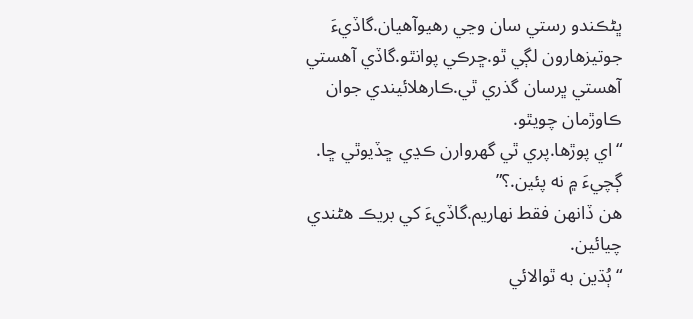ڀڻڪندو رستي سان وڃي رهيوآهيان.گاڏيءَ جوتيزهارون لڳي ٿو.ڇرڪي پوانٿو.گاڏي آهستي آهستي ڀرسان گذري ٿي.ڪارهلائيندي جوان ڪاوڙمان چويٿو.
“اي پوڙها.پري ٿي گھروارن ڪڍي ڇڏيوٿي ڇا. ڳچيءَ ۾ نه پئين.؟”
هن ڏانهن فقط نهاريم.گاڏيءَ کي بريڪ هڻندي چيائين.
“ٻُڌين به ٿوالائي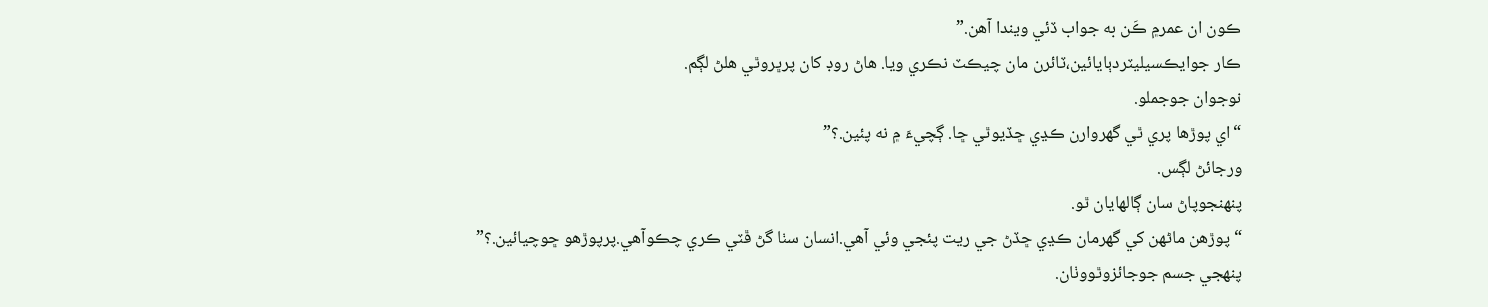ڪون ان عمر۾ ڪَن به جواب ڏئي ويندا آهن.”
ڪار جوايڪسيليٽردٻايائين،ٽائرن مان چيڪٽ نڪري ويا. هاڻ روڊ کان پرڀروٿي هلڻ لڳم.
نوجوان جوجملو.
“اي پوڙها پري ٿي گھروارن ڪڍي ڇڏيوٿي ڇا. ڳچيءَ ۾ نه پئين.؟”
ورجائڻ لڳس.
پنهنجوپاڻ سان ڳالهايان ٿو.
“پوڙهن ماڻهن کي گهرمان ڪڍي ڇڏڻ جي ريت پئجي وئي آهي.انسان سٺا گڻ ڦٽي ڪري چڪوآهي.پرپوڙهو ڇوچيائين.؟”
پنهجي جسم جوجائزوٿووٺان.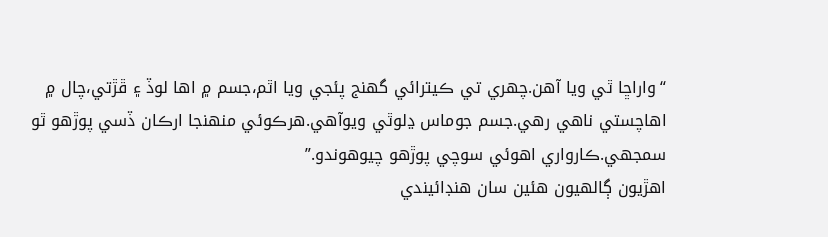“واراڇا ٿي ويا آهن.چهري تي ڪيترائي گھنج پئجي ويا اٿم،جسم ۾ اها لوڏ ۽ ڦڙتي،چال ۾ اهاچستي ناهي رهي.جسم جوماس ڍلوٿي ويوآهي.هرڪوئي منهنجا ارڪان ڏسي پوڙهو ٿو سمجھي.ڪارواري اهوئي سوچي پوڙهو چيوهوندو.”
اهڙيون ڳالهيون هئين سان هنڊائيندي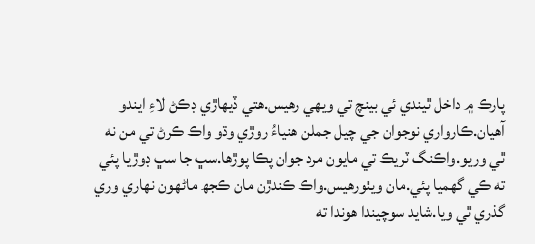پارڪ ۾ داخل ٿيندي ئي بينچ تي ويهي رهيس.هتي ڏيهاڙي ڊڪڻ لاءِ ايندو آهيان.ڪارواري نوجوان جي چيل جملن هنياءُ روڙي وڌو واڪ ڪرڻ تي من نه ٿي وريو.واڪنگ ٽريڪ تي مايون مرد جوان پڪا پوڙها.سڀ جا سڀ ڊوڙيا پئي ته ڪي گھميا پئي.مان ويٺورهيس.واڪ ڪندڙن مان ڪجھ ماڻهون نهاري وري گذري ٿي ويا.شايد سوچيندا هوندا ته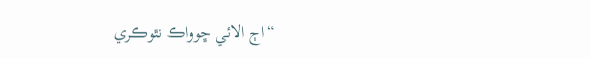“اڄ الائي ڇوواڪ نٿوڪري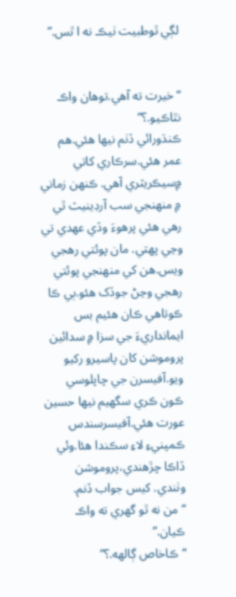لڳي ٿوطبيت ٺيڪ نه ا ٿس.”


“خيرت ته آهي.توهان واڪ نٿاڪيو.؟”
ڪنڌورائي ڏٺم نيها هئي.هم عمر هئي.سرڪاري کاتي ۾سيڪريٽري آهي. ڪنهن زماني ۾ منهنجي سب آرڊينيٽ ٿي رهي هئي پرهوءَ وڏي عهدي تي وڃي پهتي. مان پوئتي رهجي ويس.هن کي منهنجي پوئتي رهجي وڃڻ جوڏک هئو.ٻي ڪا ڪوتاهي ڪان هئيم بس ايمانداريءَ جي سزا ۾ سدائين پروموشن کان پاسيرو رکيو ويو.آفيسرن جي چاپلوسي ڪون ڪري سگھيم نيها حسين عورت هئي.آفيسرسندس ڪمپنيءِ لاءِ سڪندا هئا.وئي ڏاڪا چڙهندي،پروموشن وٺندي. کيس جواب ڏنم.
“من نه ٿو گھري ته واڪ ڪيان.”
“ڪاخاص ڳالهه.؟”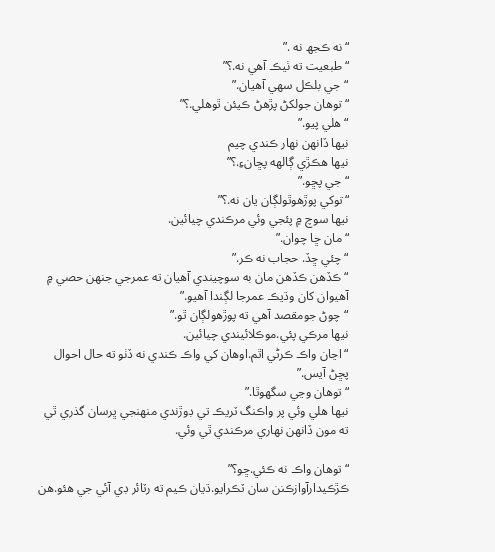“نه ڪجھ نه .”
“طبعيت ته ٺيڪ آهي نه.؟”
“جي بلڪل سهي آهيان.”
“توهان جولکڻ پڙهڻ ڪيئن ٿوهلي.؟”
“هلي پيو.”
نيها ڏانهن نهار ڪندي چيم
نيها هڪڙي ڳالهه پڇانءِ.؟”
“جي پڇو.”
“توکي پوڙهوٿولڳان يان نه.؟”
نيها سوچ ۾ پئجي وئي مرڪندي چيائين.
“مان ڇا چوان.”
“چئي ڇڏ. حجاب نه ڪر.”
“ڪڏهن ڪڏهن مان به سوچيندي آهيان ته عمرجي جنهن حصي ۾ آهيوان کان وڌيڪ عمرجا لڳندا آهيو.”
“چوڻ جومقصد آهي ته پوڙهولڳان ٿو.”
نيها مرڪي پئي.موڪلائيندي چيائين.
“اڃان واڪ ڪرڻي اٿم.اوهان کي واڪ ڪندي نه ڏٺو ته حال احوال پڇڻ آيس.”
“توهان وڃي سگھوٿا.”
نيها هلي وئي پر واڪنگ ٽريڪ تي ڊوڙندي منهنجي ڀرسان گذري ٿي ته مون ڏانهن نهاري مرڪندي ٿي وئي.

“توهان واڪ نه ڪئي.ڇو؟”
ڪڙڪيدارآوازڪنن سان ٽڪرايو.ڌيان ڪيم ته رٽائر ڊي آئي جي هئو.هن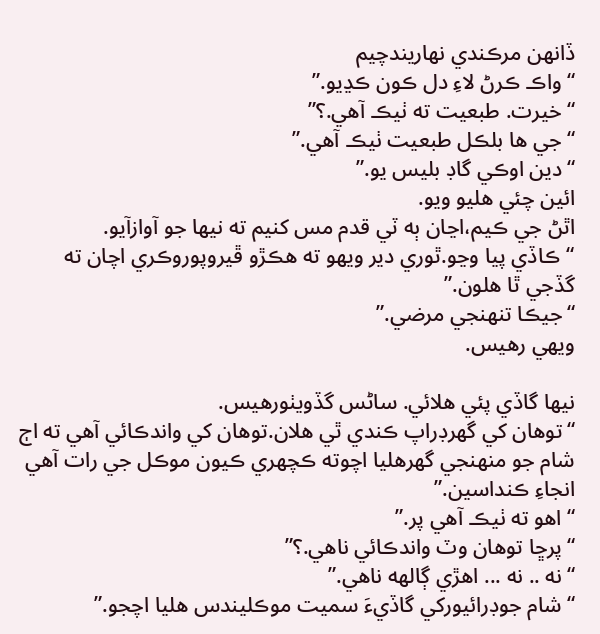ڏانهن مرڪندي نهاريندچيم
“واڪ ڪرڻ لاءِ دل ڪون ڪڍيو.”
“خيرت. طبعيت ته ٺيڪ آهي.؟”
“جي ها بلڪل طبعيت ٺيڪ آهي.”
“دين اوڪي گاڊ بليس يو.”
ائين چئي هليو ويو.
اٿڻ جي ڪيم،اڃان ٻه ٽي قدم مس کنيم ته نيها جو آوازآيو.
“ڪاڏي پيا وڃو.ٿوري دير ويهو ته هڪڙو ڦيروپوروڪري اچان ته گڏجي ٿا هلون.”
“جيڪا تنهنجي مرضي.”
ويهي رهيس.

نيها گاڏي پئي هلائي. ساڻس گڏويٺورهيس.
“توهان کي گھرڊراپ ڪندي ٿي هلان.توهان کي واندڪائي آهي ته اڄ شام جو منهنجي گھرهليا اچوته ڪچهري ڪيون موڪل جي رات آهي انجاءِ ڪنداسين.”
“اهو ته ٺيڪ آهي پر.”
“پرڇا توهان وٽ واندڪائي ناهي.؟”
“نه .. نه ... اهڙي ڳالهه ناهي.”
“ شام جوڊرائيورکي گاڏيءَ سميت موڪليندس هليا اچجو.”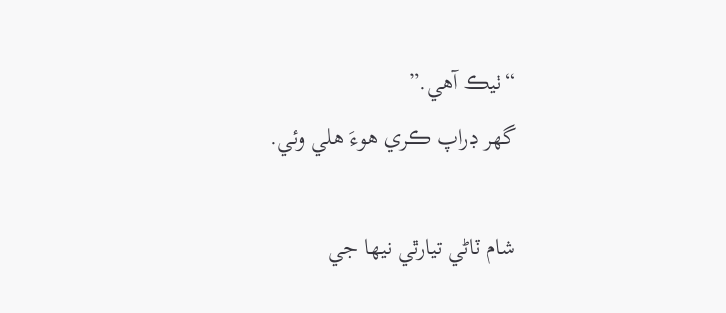“ٺيڪ آهي.”
گھر ڊراپ ڪري هوءَ هلي وئي.

شام ٽاڻي تيارٿي نيها جي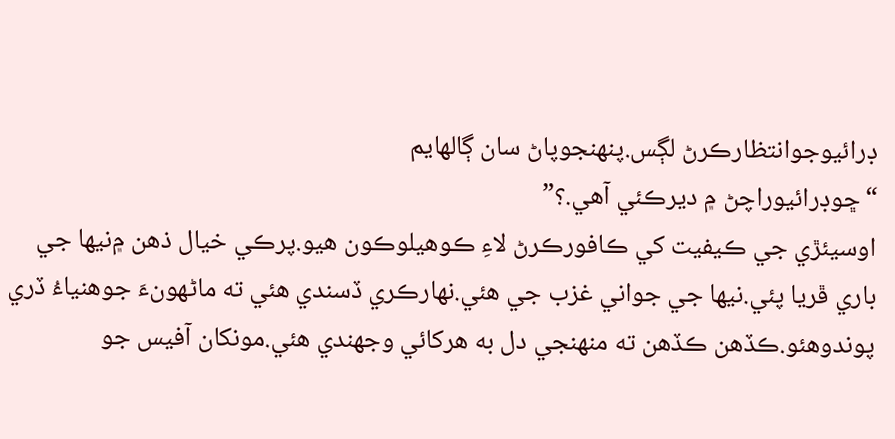ڊرائيوجوانتظارڪرڻ لڳس.پنهنجوپاڻ سان ڳالهايم
“ڇوڊرائيوراچڻ ۾ ديرڪئي آهي.؟”
اوسيئڙي جي ڪيفيت کي ڪافورڪرڻ لاءِ ڪوهيلوڪون هيو.پرڪي خيال ذهن ۾نيها جي باري ڦريا پئي.نيها جي جواني غزب جي هئي.نهارڪري ڏسندي هئي ته ماڻهونءَ جوهنياءُ ڏري پوندوهئو.ڪڏهن ڪڏهن ته منهنجي دل به هرکائي وجھندي هئي.مونکان آفيس جو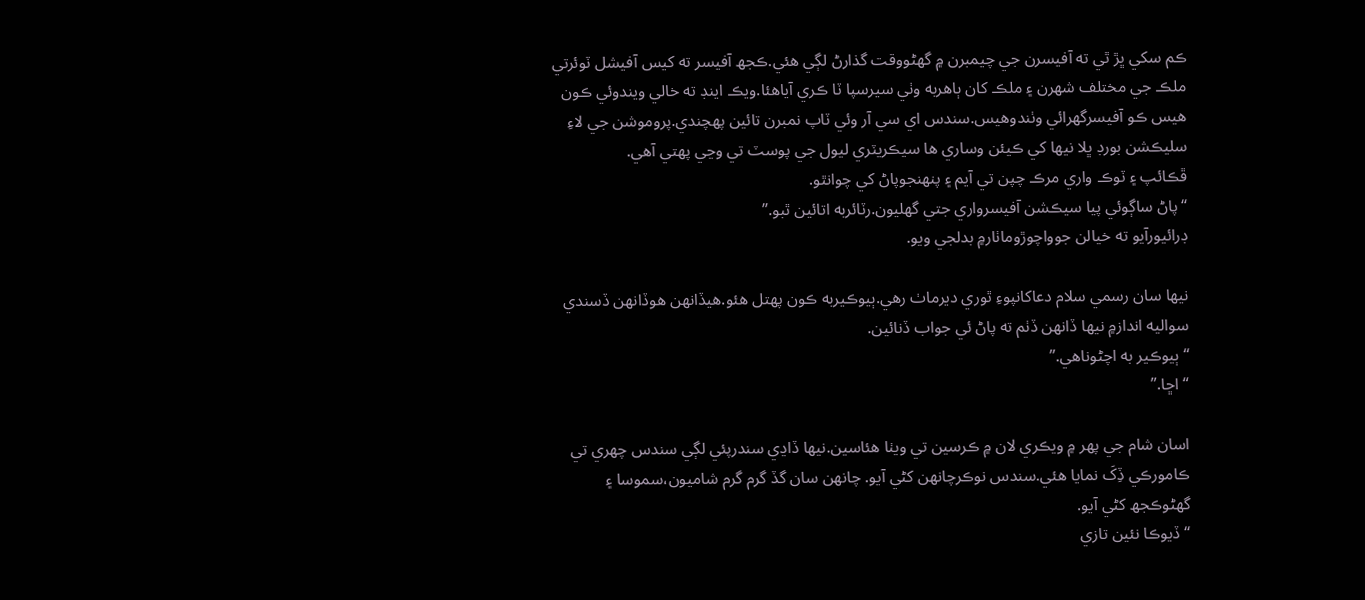ڪم سکي ڀڙ ٿي ته آفيسرن جي چيمبرن ۾ گھڻووقت گذارڻ لڳي هئي.ڪجھ آفيسر ته کيس آفيشل ٽوئرتي ملڪ جي مختلف شهرن ۽ ملڪ کان ٻاهربه وٺي سيرسپا ٽا ڪري آياهئا.ويڪ اينڊ ته خالي ويندوئي ڪون هيس ڪو آفيسرگھرائي وٺندوهيس.سندس اي سي آر وئي ٽاپ نمبرن تائين پهچندي.پروموشن جي لاءِ سليڪشن بورڊ ڀلا نيها کي ڪيئن وساري ها سيڪريٽري ليول جي پوسٽ تي وڃي پهتي آهي.
ڦڪائپ ۽ ٽوڪ واري مرڪ چپن تي آيم ۽ پنهنجوپاڻ کي چوانٿو.
“پاڻ ساڳوئي پيا سيڪشن آفيسرواري جتي گھليون.رٽائربه اتائين ٿبو.”
ڊرائيورآيو ته خيالن جوواچوڙوماٺار۾ بدلجي ويو.

نيها سان رسمي سلام دعاکانپوءِ ٿوري ديرماٺ رهي.ٻيوڪيربه ڪون پهتل هئو.هيڏانهن هوڏانهن ڏسندي سواليه انداز۾ نيها ڏانهن ڏٺم ته پاڻ ئي جواب ڏنائين.
“ٻيوڪير به اچڻوناهي.”
“اڇا.”

اسان شام جي پهر ۾ ويڪري لان ۾ ڪرسين تي ويٺا هئاسين.نيها ڏاڍي سندرپئي لڳي سندس چهري تي ڪامورڪي ڏِکَ نمايا هئي.سندس نوڪرچانهن کڻي آيو. چانهن سان گڏ گرم گرم شاميون،سموسا ۽ گهڻوڪجھ کڻي آيو.
“ڏيوڪا نئين تازي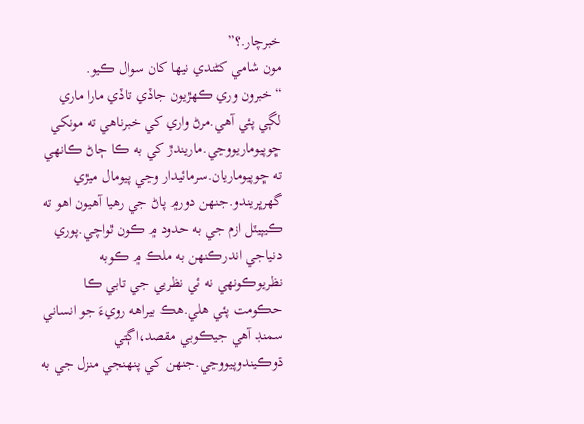خبرچار.؟”
مون شامي کڻندي نيها کان سوال ڪيو.
“خبرون وري ڪهڙيون جاڏي تاڏي مارا ماري لڳي پئي آهي.مرڻ واري کي خبرناهي ته مونکي ڇوپيوماريووڃي.ماريندڙ کي به ڪا ڄاڻ ڪانهي ته ڇوپيوماريان.سرمائيدار وڃي پيومال ميڙي گهرڀريندو.جنهن دور۾ پاڻ جي رهيا آهيون اهو ته ڪيپيٽل ازم جي به حدود ۾ ڪون ٿواچي.پوري دنياجي اندرڪنهن به ملڪ ۾ ڪوبه نظريوڪونهي نه ئي نظريي جي تابي ڪا حڪومت پئي هلي.هڪ بيراهه رويءَ جو انساني سمنڊ آهي جيڪوبي مقصد،اڳتي ڌوڪيندوپيووڃي.جنهن کي پنهنجي منزل جي به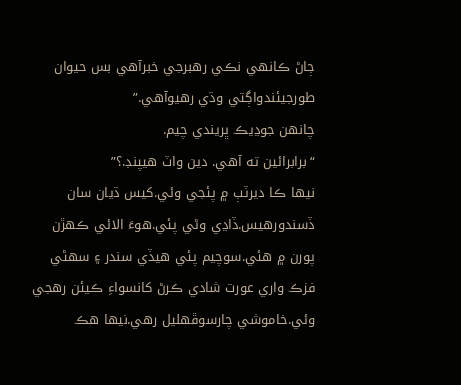ڄاڻ ڪانهي نڪي رهبرجي خبرآهي بس حيوان طورجيئندواڳتي وڌي رهيوآهي.”
چانهن جوڍيڪ ڀريندي چيم.
“برابرائين ته آهي. دين واٽ هيپنڊ.؟”
نيها ڪا ديرٽٻ ۾ پئجي وئي.کيس ڌيان سان ڏسندورهيس.ڏاڍي وڻي پئي.هوءَ الائي ڪهڙن پورن ۾ هئي.سوچيم پئي هيڏي سندر ۽ سهڻي فزڪ واري عورت شادي ڪرڻ کانسواءِ ڪيئن رهجي وئي.خاموشي چارسوڦهليل رهي.نيها هڪ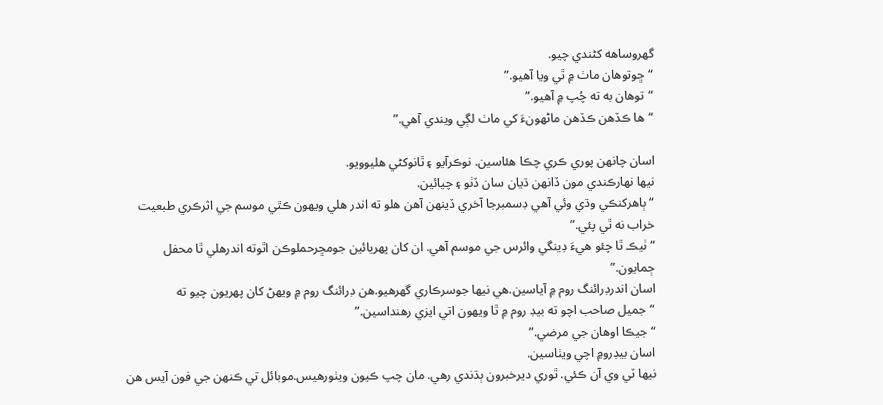گهروساهه کڻندي چيو.
“ڇوتوهان ماٺ ۾ ٿي ويا آهيو.”
“توهان به ته چُپ ۾ آهيو.”
“ها ڪڏهن ڪڏهن ماڻهونءَ کي ماٺ لڳي ويندي آهي.”

اسان چانهن پوري ڪري چڪا هئاسين. نوڪرآيو ۽ ٿانوکڻي هليوويو.
نيها نهارڪندي مون ڏانهن ڌيان سان ڏٺو ۽ چيائين.
“ٻاهرکنڪي وڌي وئي آهي ڊسمبرجا آخري ڏينهن آهن هلو ته اندر هلي ويهون ڪٿي موسم جي اثرڪري طبعيت خراب نه ٿي پئي.”
“ٺيڪ ٿا چئو هيءَ ڊينگي وائرس جي موسم آهي. ان کان پهريائين جومڇرحملوڪن اٿوته اندرهلي ٿا محفل ڄمايون.”
اسان اندرڊرائنگ روم ۾ آياسين.هي نيها جوسرڪاري گھرهيو.هن ڊرائنگ روم ۾ ويهڻ کان پهريون چيو ته
“جميل صاحب اچو ته بيڊ روم ۾ ٿا ويهون اتي ايزي رهنداسين.”
“جيڪا اوهان جي مرضي.”
اسان بيڊرو۾ اچي ويٺاسين.
نيها ٽي وي آن ڪئي. ٿوري ديرخبرون ٻڌندي رهي. مان چپ ڪيون ويٺورهيس.موبائل تي ڪنهن جي فون آيس هن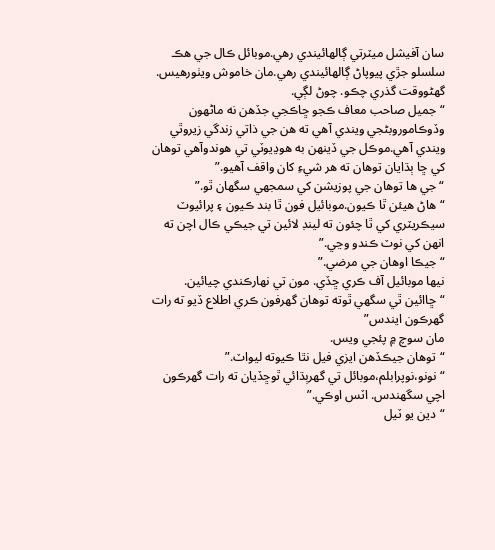سان آفيشل ميٽرتي ڳالهائيندي رهي.موبائل ڪال جي هڪ سلسلو جڙي پيوپاڻ ڳالهائيندي رهي.مان خاموش ويٺورهيس. گهڻووقت گذري چڪو. چوڻ لڳي.
“جميل صاحب معاف ڪجو ڇاڪجي جڏهن نه ماڻهون وڏوڪاموروبڻجي ويندي آهي ته هن جي ذاتي زندگي زيروٿي ويندي آهي.موڪل جي ڏينهن به هوڍيوٽي تي هوندوآهي توهان کي ڇا ٻڌايان توهان ته هر شيءِ کان واقف آهيو.”
“جي ها توهان جي پوزيشن کي سمجھي سگھان ٿو.”
“هاڻ هيئن ٿا ڪيون.موبائيل فون ٿا بند ڪيون ۽ پرائيوٽ سيڪريٽري کي ٿا چئون ته لينڊ لائين تي جيڪي ڪال اچن ته انهن کي نوٽ ڪندو وڃي.”
“جيڪا اوهان جي مرضي.”
نيها موبائيل آف ڪري ڇڏي. مون تي نهارڪندي چيائين.
“ڇاائين ٿي سگھي ٿوته توهان گھرفون ڪري اطلاع ڏيو ته رات گھرڪون ايندس”
مان سوچ ۾ پئجي ويس.
“توهان جيڪڏهن ايزي فيل نٿا ڪيوته ليواٽ.”
“نونو،نوپرابلم،موبائل تي گھرٻڌائي ٿوڇڏيان ته رات گھرڪون اچي سگهندس. اٽس اوڪي.”
“دين يو ٽيل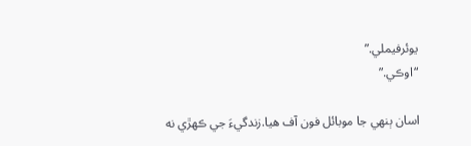يوئرفيملي.”
“اوڪي.”

اسان ٻنهي جا موبائل فون آف هيا.زندگيءَ جي ڪهڙي نه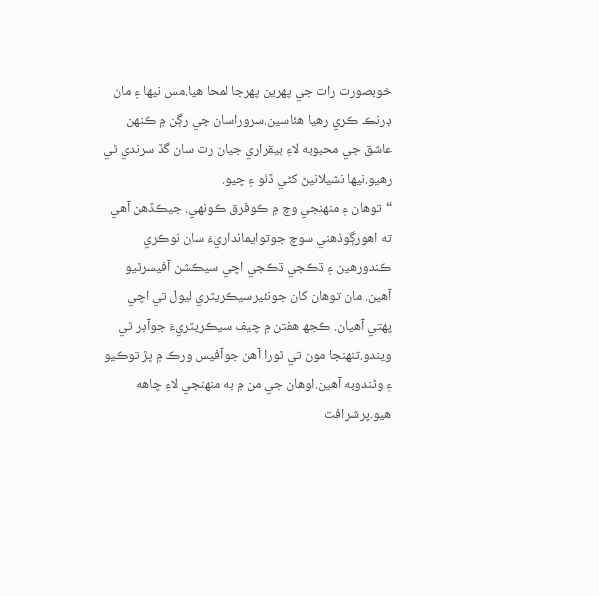خوبصورت رات جي پهرين پهرجا لمحا هيا.مس نيها ۽ مان ڊرنڪ ڪري رهيا هئاسين.سروراسان جي رڳن ۾ ڪنهن عاشق جي محبوبه لاءِ بيقراري جيان رت سان گڏ سرندي ٿي رهيو.نيها نشيلانيڻ کڻي ڏٺو ۽ چيو.
“توهان ۽ منهنجي وچ ۾ ڪوفرق ڪونهي. جيڪڏهن آهي ته اهورڳوذهني سوچ جوتوايمانداريءَ سان نوڪري ڪندورهين ۽ ڌڪجي ڌڪجي اچي سيڪشن آفيسرٿيو آهين. مان توهان کان جونئيرسيڪريٽري ليول تي اچي پهتي آهيان. ڪجھ هفتن ۾ چيف سيڪريٽريءَ جوآڊر ٿي ويندو.تنهنجا مون تي ٿورا آهن جوآفيس ورڪ ۾ ڀڙ توڪيو ۽ وڻندوبه آهين.اوهان جي من ۾ به منهنجي لاءِ چاهه هيو.پرشرافت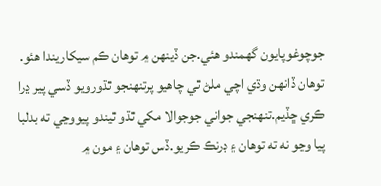جوچوغوپايون گھمندو هئي.جن ڏينهن ۾ توهان ڪم سيکاريندا هئو. توهان ڏانهن وڌي اچي ملڻ ٿي چاهيو پرتنهنجو ٿڌورويو ڏسي پير ڍرا ڪري ڇڏيم.تنهنجي جواني جوجوالا مکي ٿڌو ٿيندو پيووڃي ته بدلبا پيا وڃو نه ته توهان ۽ ڊرنڪ ڪريو.ڏس توهان ۽ مون ۾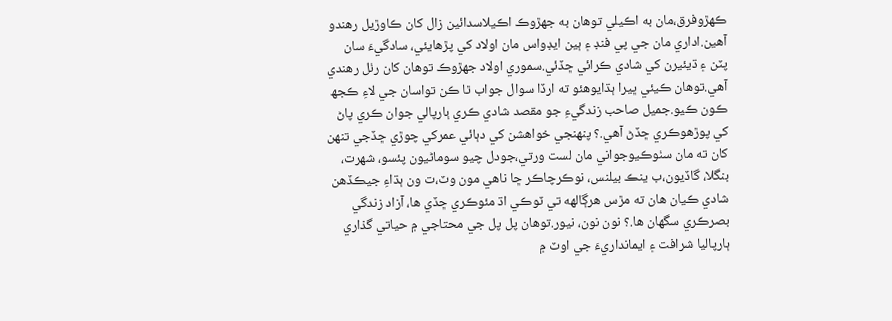ڪهڙوفرق،مان به اڪيلي توهان به جهڙوڪ اڪيلاسدائين زال کان ڪاوڙيل رهندو آهين.اداري مان جي پي فنڊ ۽ ٻين ايڊواس مان اولاد کي پڙهايئي، سادگيءَ سان پٽن ۽ ڌيئيرن کي شادي ڪرائي ڇڏئي.سموري اولاد جهڙوڪ توهان کان رٺل رهندي آهي.توهان ڪيئي ڀيرا ٻڌايوهئو ته ارڏا سوال جواب ٿا ڪن تواسان جي لاءِ ڪجھ ڪون ڪيو.جميل صاحب زندگيءِ جو مقصد شادي ڪري ٻارپالي جوان ڪري پاڻ کي پوڙهوڪري ڇڏڻ آهي.؟ پنهنجي خواهشن کي دٻائي عمرکي چوڙي ڇڏجي تنهن کان ته مان سٺوڪيوجواني مان لست ورتي،جودل چيو سوماڻيون پئسو، شهرت، بنگلا، گاڏيون،ب ينڪ بيلنس، نوڪرچاڪر ڇا ناهي مون وٽ،ت ون ٻڌاءِ جيڪڏهن شادي ڪيان هان ته مڙس هرڳالهه تي ٽوڪي اڌ مئوڪري ڇڏي ها، آزاد زندگي بصرڪري سگھان ها.؟ نون نون، نيور.توهان پل پل جي محتاجي ۾ حياتي گذاري ٻارپاليا شرافت ۽ ايمانداريءَ جي اوٽ ۾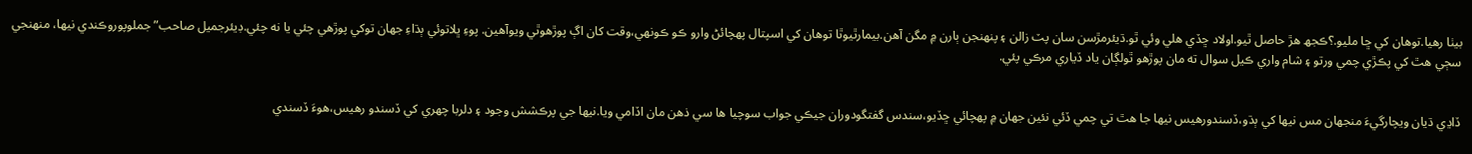بيٺا رهيا.توهان کي ڇا مليو.؟ڪجھ هڙ حاصل ٿيو.اولاد ڇڏي هلي وئي ٿو.ڌيئرمڙسن سان پٽ زالن ۽ پنهنجن ٻارن ۾ مگن آهن.بيمارٿيوٿا توهان کي اسپتال پهچائڻ وارو ڪو ڪونهي،وقت کان اڳ پوڙهوٿي ويوآهين. پوءِ ڀلاتوئي ٻڌاءِ جهان توکي پوڙهي چئي يا نه چئي.ڊيئرجميل صاحب” جملوپوروڪندي نيها، منهنجي سڄي هٿ کي پڪڙي چمي ورتو ۽ شام واري ڪيل سوال ته مان پوڙهو ٿولڳان ياد ڏياري مرڪي پئي.


ڏاڍي ڌيان ويچارگيءَ منجهان مس نيها کي ٻڌو،ڏسندورهيس نيها جا هٿ تي چمي ڏئي نئين جهان ۾ پهچائي ڇڏيو،سندس گفتگودوران جيڪي جواب سوچيا ها سي ذهن مان اڏامي ويا.نيها جي پرڪشش وجود ۽ دلربا چهري کي ڏسندو رهيس،هوءَ ڏسندي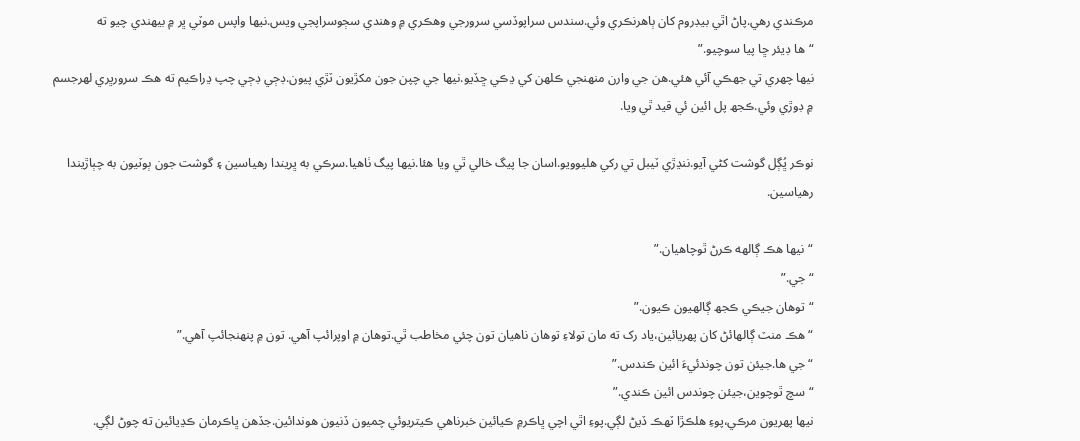مرڪندي رهي.پاڻ اٿي بيڊروم کان ٻاهرنڪري وئي.سندس سراپوڏسي سرورجي وهڪري ۾ وهندي سڄوسراپجي ويس.نيها واپس موٽي ڀر ۾ بيهندي چيو ته
“ها ڊيئر ڇا پيا سوچيو.”
نيها چهري تي جھڪي آئي هئي.هن جي وارن منهنجي ڪلهن کي ڍڪي ڇڏيو.نيها جي چپن جون مکڙيون ٽڙي پيون.ڊڄي ڊڄي چپ ڍراڪيم ته هڪ سرورڀري لهرجسم ۾ ڊوڙي وئي.ڪجھ پل ائين ئي قيد ٿي ويا.

نوڪر ڀُڳل گوشت کڻي آيو.ننڍڙي ٽيبل تي رکي هليوويو.اسان جا پيگ خالي ٿي ويا هئا.نيها پيگ ٺاهيا.سرڪي به ڀريندا رهياسين ۽ گوشت جون ٻوٽيون به چٻاڙيندا رهياسين.

“نيها هڪ ڳالهه ڪرڻ ٿوچاهيان.”
“جي.”
“توهان جيڪي ڪجھ ڳالهيون ڪيون.”
“هڪ منٽ ڳالهائڻ کان پهريائين،ياد رک ته مان تولاءِ توهان ناهيان تون چئي مخاطب ٿي.توهان ۾ اوپرائپ آهي. تون ۾ پنهنجائپ آهي.”
“جي ها.جيئن تون چوندئيءَ ائين ڪندس.”
“سچ ٿوچوين،جيئن چوندس ائين ڪندي.”
نيها پهريون مرڪي،پوءِ هلڪڙا ٽهڪ ڏيڻ لڳي.پوءِ اٿي اچي ڀاڪر۾ ڪيائين خبرناهي ڪيتريوئي چميون ڏنيون هوندائين.جڏهن ڀاڪرمان ڪڍيائين ته چوڻ لڳي.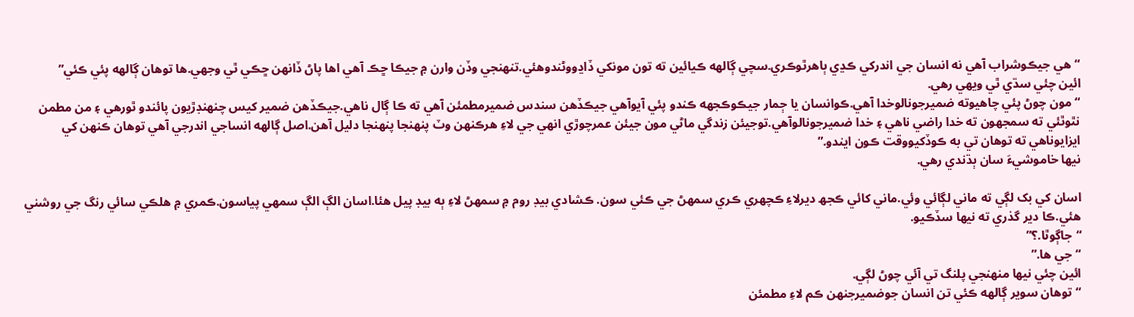“هي جيڪوشراب آهي نه انسان جي اندرکي ڪڍي ٻاهرٿوڪري.سچي ڳالهه ڪيائين ته تون مونکي ڏاڍووڻندوهئي.تنهنجي وڏن وارن ۾ جيڪا ڇڪ آهي اها پاڻ ڏانهن ڇڪي ٿي وجھي.ها توهان ڳالهه پئي ڪئي”
ائين چئي سڌي ٿي ويهي رهي.
“مون چوڻ پئي چاهيوته ضميرجونالوخدا آهي.ڪوانسان يا ڄمار جيڪوڪجهه ڪندو پئي آيوآهي جيڪڏهن سندس ضميرمطمئن آهي ته ڪا ڳال ناهي.جيڪڏهن ضمير کيس چنهنڊڙيون پائندو ٿورهي ۽ من مطمن نٿوٿئي ته سمجھون ته خدا راضي ناهي ۽ خدا ضميرجونالوآهي.توجيئن زندگي ماڻي مون جيئن عمرچوڙي انهي جي لاءِ هرڪنهن وٽ پنهنجا پنهنجا دليل آهن.اصل ڳالهه انساجي اندرجي آهي توهان ڪنهن کي ايزايوناهي ته توهان تي به ڪوڏکيووقت ڪون ايندو.”
نيها خاموشيءَ سان ٻڌندي رهي.

اسان کي بک لڳي ته ماني لڳائي وئي.ماني کائي ڪجھ ديرلاءِ ڪچهري ڪري سمهڻ جي ڪئي سون. ڪشادي بيڊ روم ۾ سمهڻ لاءِ ٻه بيڊ پيل هئا.اسان الڳ الڳ سمهي پياسون.ڪمري ۾ هلڪي سائي رنگ جي روشني هئي.ڪا دير گذري ته نيها سڏڪيو.
“جاڳوٿا.؟”
“جي ها.”
ائين چئي نيها منهنجي پلنگ تي آئي چوڻ لڳي.
“توهان سوير ڳالهه ڪئي تن انسان جوضميرجنهن ڪم لاءِ مطمئن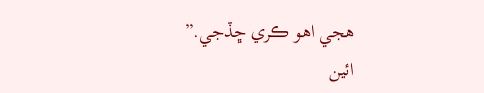هجي اهو ڪري ڇڏجي.”
ائين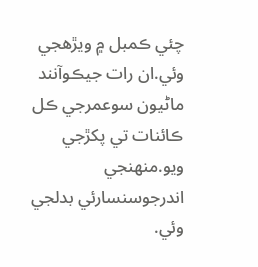چئي ڪمبل ۾ ويڙهجي وئي.ان رات جيڪوآنند ماڻيون سوعمرجي ڪل ڪائنات تي پکڙجي ويو.منهنجي اندرجوسنسارئي بدلجي وئي.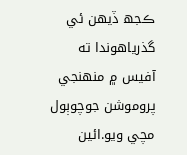ڪجھ ڏيهن ئي گذرياهوندا ته آفيس ۾ منهنجي پروموشن جوچوٻول مچي ويو.ائين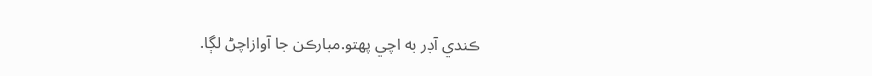ڪندي آڊر به اچي پهتو.مبارڪن جا آوازاچڻ لڳا.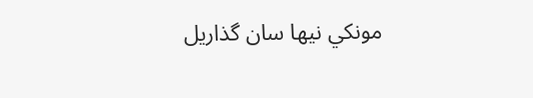مونکي نيها سان گذاريل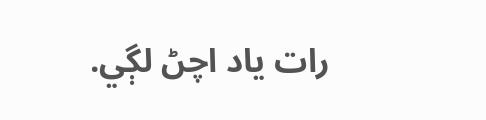رات ياد اچڻ لڳي.